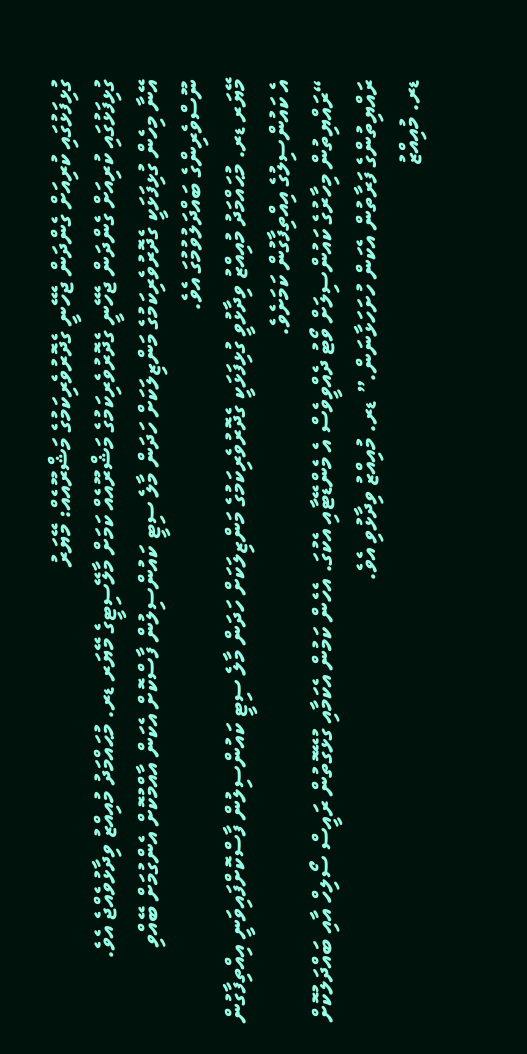ގުޅިފަޅުގައި ކުރިއަށް ގެންދަން ޖެހޭނީ ގެދޮރުވެރިކަމުގެ މަޝްރޫއެއް: މޭޔަރު
ގުޅިފަޅުގައި ކުރިއަށް ގެންދަން ޖެހޭނީ ގެދޮރުވެރިކަމުގެ މަޝްރޫއެއް ކަމަށް މާލޭސިޓީގެ މޭޔަރ ޑރ. މުޙައްމަދު މުއިއްޒު ވިދާޅުވެއްޖެ އެވެ.
އޭނާ މިހެން ގުޅިފަޅަކީ ގެދޮރުވެރިކަމުގެ މަންޒިލަކަށް ހަދަން މާލެ ސިޓީ ކައުންސިލުން ފާސްކޮށް އެކަން އާއްމުކޮށް އެންގުމަށް ބޭއްވި ނޫސްވެރިންގެ ބައްދަލުވުމުގަ އެވެ.
މޭޔަރ ޑރ. މުޙައްމަދު މުއިއްޒު ވިދާޅުވީ ގުޅިފަޅަކީ ގެދޮރުވެރިކަމުގެ މަންޒިލަކަށް ހަދަން މާލެ ސިޓީ ކައުންސިލުން ފާސްކޮށްފައިވަނީ އިއްތިފާގުން އެ ކައުންސިލުގެ އިއްތިފާގުން ކަމަށެވެ.
“ރައްޔިތުން މިހާރުގެ ކައުންސިލަށް ވޯޓު ދެއްވީވެސް އެ މެންޑޭޓާއި އެކުގަ. އެހެން ކަމުން އެކަމާއި ގުޅޭގޮތުން ރައީސް ސޯލިހް އާއި ބައްދަލުކޮށް ރައްޔިތުންގެ ފަރާތުން އެކަން ހުށަހަޅާނަން.” ޑރ. މުއިއްޒު ވިދާޅުވި އެވެ.
ޑރ. މުއިއްޒު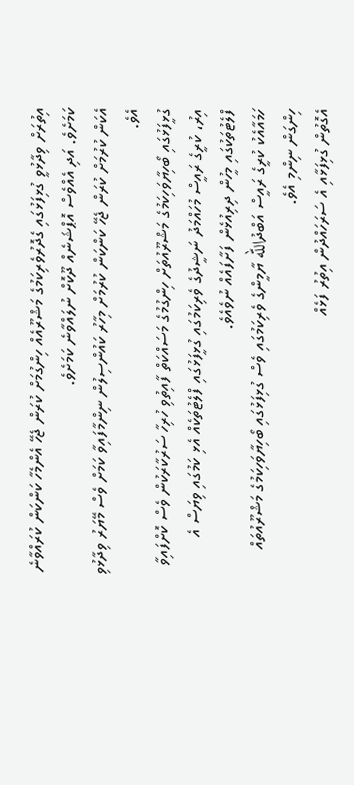އިތުރަށް ވިދާޅުވީ ގުޅިފަޅުގައި ގެދޮރުވެރިކަމުގެ މަޝްރޫއެއް ހިންގުމަށް ކުރަން ޖެހޭ އެންމެހާ ކަންކަން ކުރައްވާނެ ކަމަށެވެ. އަދި އެއްވެސް އޮޕްޝަނެއް ދޫކޮށް ނުލައްވާނެ ކަމަށެވެ.
އެކަން ކުރުމަށް ކުރަން ޖެހޭ ކަންކަން ކުރުމަށް މިހާރު ކައުންސިލުން ނިންމާފައިވާ ކަމަށް ވެސް މޭޔަރު ވިދާޅުވި އެވެ.
ގުޅީފަޅުގައި ބޯހިޔާވަހިކަމުގެ މަޝްރޫއުތަށް ހިންގުމުގެ މަސައްކަތް ފާއިތުވި ހުރިހާ ސަރުކާރަކުން ވެސް ކޮށްފައިވާ އިރު، ކުރީގެ ރައީސް މުހައްމަދު ނަޝީދުގެ ވެރިކަމުގައި ގުޅީފަޅުގައި ފްލެޓުތަކެއް އެޅި ކަމުގައި ވިޔަސް އެ ފްލެޓުތަކުގައި މީހުން ދިރިއުޅެން ފަށާފައެއް ނުވެއެވެ.
ހަމައާއެކު ކުރީގެ ރައީސް އަބްދުالله ޔާމީންގެ ވެރިކަމުގައި ވެސް ގުޅިފަޅުގައި ބޯހިޔާވަހިކަމުގެ މަޝްރޫއުތައް ހިންގަން ނިންމި އެވެ.
އެގޮތުން ގުޅިފަޅާއި އެ ސަރަހައްދުން އިތުރު ފަޅެއް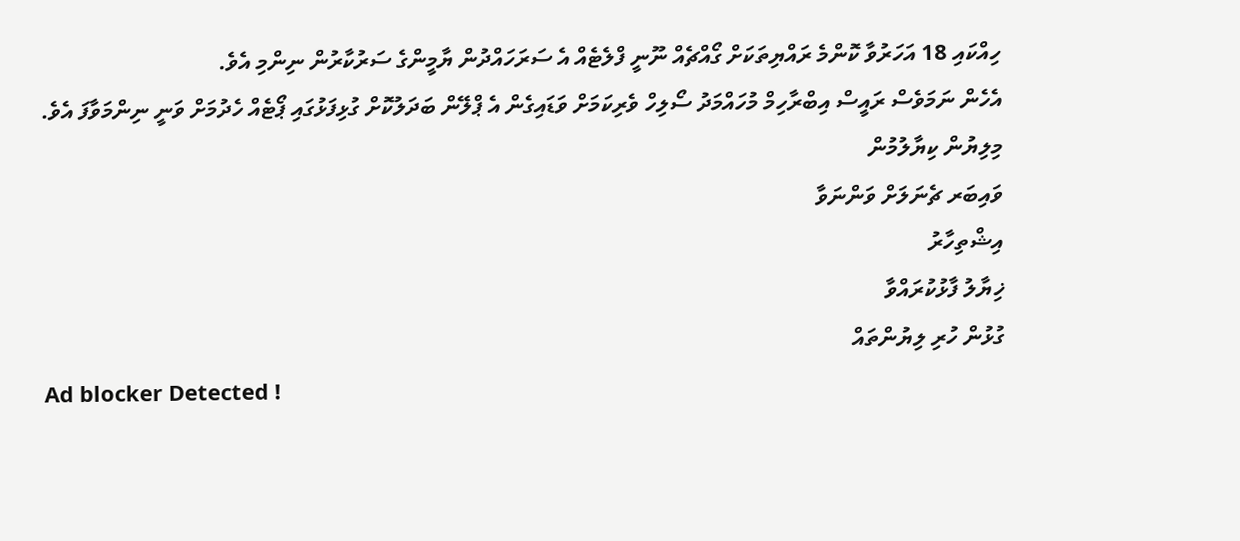ހިއްކައި 18 އަހަރުވާ ކޮންމެ ރައްޔިތަކަށް ގޯއްޗެއް ނޫނީ ފްލެޓެއް އެ ސަރަހައްދުން ޔާމީންގެ ސަރުކާރުން ނިންމި އެވެ.
އެހެން ނަމަވެސް ރައީސް އިބްރާހިމް މުހައްމަދު ސޯލިހް ވެރިކަމަށް ވަޑައިގެން އެ ޕްލޭން ބަދަލުކޮށް ގުޅިފަޅުގައި ޕޯޓެއް ހެދުމަށް ވަނީ ނިންމަވާފަ އެވެ.
މިލިޔުން ކިޔާލުމުން
ވައިބަރ ޗެނަލަށް ވަންނަވާ
އިޝްތިހާރު
ޚިޔާލު ފާޅުކުރައްވާ
ގުޅުން ހުރި ލިޔުންތައް
Ad blocker Detected !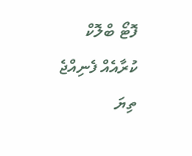ފޮޓޯ ބްލޮކް ކުރާއެއް ފެނިއްޖެ
ތިޔަ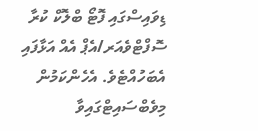ޑިވައިސްގައި ފޮޓޯ ބްލޮކް ކުރާ ސޮފްޓްވެއަރ/އެޕް އެއް އަޅާފައި އެބަހުއްޓެވެ. އެހެންކަމުން މިވެބްސައިޓްގައިވާ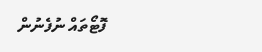ފޮޓޯތައް ނުފެނުން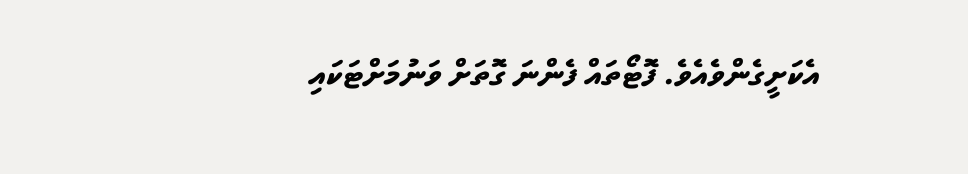އެކަށީގެންވެއެވެ. ފޮޓޯތައް ފެންނަ ގޮތަށް ވަނުމަށްޓަކައި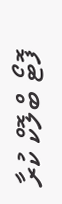ފޮޓޯ ބްލޮކް ކުރާ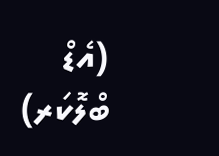(އެޑް ބްލޮކަރ)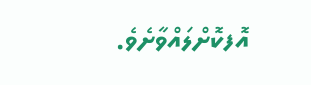އޮފކޮށްލައްވާށެވެ.